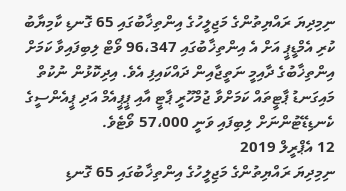ނިމިދިޔަ ރައްޔިތުންގެ މަޖިލީހުގެ އިންތިޚާބުގައި 65 ގޮނޑި ކާމިޔާބު ކުރި އެމްޑީޕީ އަށް އެ އިންތިޚާބުގައި 96،347 ވޯޓް ލިބިފައިވާ ކަމަށް އިންތިޚާބުގެ ދާއިމީ ނަތީޖާއިން ދައްކައިފި އެވެ. އިދިކޮޅުން ނުކުތް މައިގަނޑު ޕާޓީތައް ކަމަށްވާ ޖުމްހޫރީ ޕާޓީ އާއި ޕީޕީއެމް އަދި ޕީއެންސީގެ ކެނޑިޑޭޓުންނަށް ލިބިފައި ވަނީ 57،000 ވޯޓެވެ.
12 އެޕްރީލް 2019
ނިމިދިޔަ ރައްޔިތުންގެ މަޖިލީހުގެ އިންތިޚާބުގައި 65 ގޮނޑި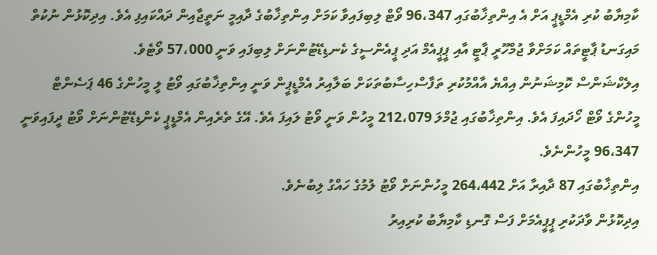ކާމިޔާބު ކުރި އެމްޑީޕީ އަށް އެ އިންތިޚާބުގައި 96،347 ވޯޓް ލިބިފައިވާ ކަމަށް އިންތިޚާބުގެ ދާއިމީ ނަތީޖާއިން ދައްކައިފި އެވެ. އިދިކޮޅުން ނުކުތް މައިގަނޑު ޕާޓީތައް ކަމަށްވާ ޖުމްހޫރީ ޕާޓީ އާއި ޕީޕީއެމް އަދި ޕީއެންސީގެ ކެނޑިޑޭޓުންނަށް ލިބިފައި ވަނީ 57،000 ވޯޓެވެ.
އިލެކްޝަންސް ކޮމިޝަނުން އިއްޔެ އާއްމުކުރި ތަފާސްހިސާބުތަކަށް ބަލާއިރު އެމްޑީޕީން ވަނީ އިންތިޚާބުގައި ވޯޓު ލީ މީހުންގެ 46 ޕަސެންޓް މީހުންގެ ވޯޓް ހޯދައިފަ އެވެ. އިންތިޚާބުގައި ޖުމްލަ 212،079 މީހުން ވަނީ ވޯޓު ލައިފަ އެވެ. އޭގެ ތެރެއިން އެމްޑީޕީ ކެންޑިޑޭޓުންނަށް ވޯޓު ދީފައިވަނީ 96،347 މީހުންނެވެ.
އިންތިޚާބުގައި 87 ދާއިރާ އަށް 264،442 މީހުންނަށް ވޯޓު ލުމުގެ ހައްގު ލިބުނެވެ.
އިދިކޮޅުން ވާދަކުރި ޕީޕީއެމަށް ފަސް ގޮނޑި ކާމިޔާބު ކުރިއިރު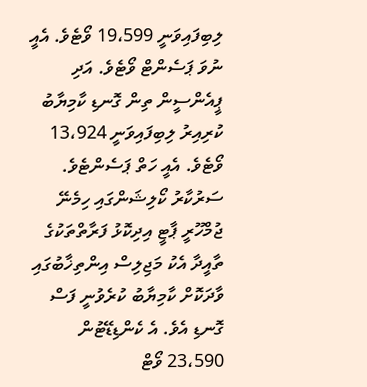ލިބިފައިވަނީ 19،599 ވޯޓެވެ. އެއީ ނުވަ ޕަސެންޓް ވޯޓެވެ. އަދި ޕީއެންސީން ތިން ގޮނޑި ކާމިޔާބު ކުރިއިރު ލިބިފައިވަނީ 13،924 ވޯޓެވެ. އެއީ ހަތް ޕަސެންޓެވެ.
ސަރުކާރު ކޯލިޝަންގައި ހިމެނޭ ޖުމްހޫރީ ޕާޓީ އިދިކޮޅު ފަރާތްތަކުގެ ތާއީދާ އެކު މަޖިލިސް އިންތިޚާބުގައި ވާދަކޮށް ކާމިޔާބު ކުރެވުނީ ފަސް ގޮނޑި އެވެ. އެ ކެންޑިޑޭޓުން 23،590 ވޯޓް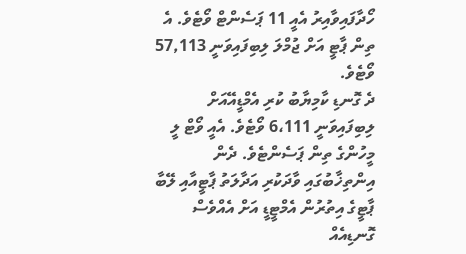ހޯދާފައިވާއިރު އެއީ 11 ޕަސެންޓް ވޯޓެވެ. އެ ތިން ޕާޓީ އަށް ޖުމްލަ ލިބިފައިވަނީ 57,113 ވޯޓެވެ.
ދެ ގޮނޑި ކާމިޔާބު ކުރި އެމްޑީއޭއަށް ލިބިފައިވަނީ 6،111 ވޯޓެވެ. އެއީ ވޯޓް ލީ މީހުންގެ ތިން ޕަސެންޓެވެ. ދެން އިންތިޚާބުގައި ވާދަކުރި އަދާލަތު ޕާޓީއާއި ލޭބާ ޕާޓީގެ އިތުރުން އެމްޓީޑީ އަށް އެއްވެސް ގޮނޑިއެއް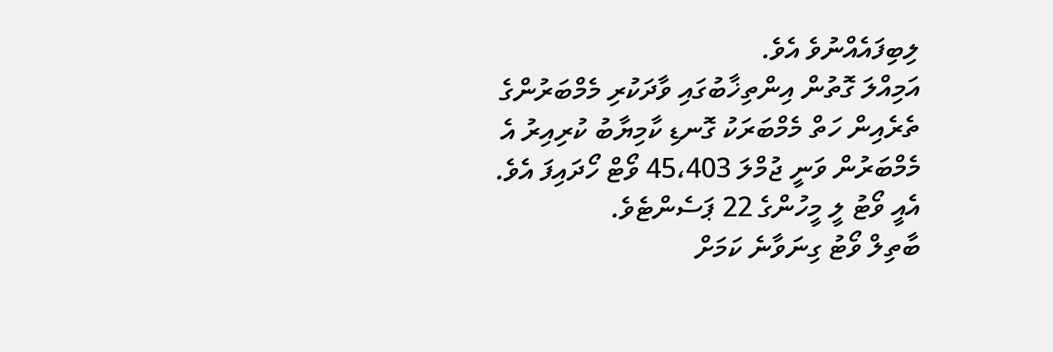ލިބިފައެއްނުވެ އެވެ.
އަމިއްލަ ގޮތުން އިންތިޚާބުގައި ވާދަކުރި މެމްބަރުންގެ ތެރެއިން ހަތް މެމްބަރަކު ގޮނޑި ކާމިޔާބު ކުރިއިރު އެ މެމްބަރުން ވަނީ ޖުމްލަ 45،403 ވޯޓް ހޯދައިފަ އެވެ. އެއީ ވޯޓު ލީ މީހުންގެ 22 ޕަސެންޓެވެ.
ބާތިލް ވޯޓު ގިނަވާނެ ކަމަށް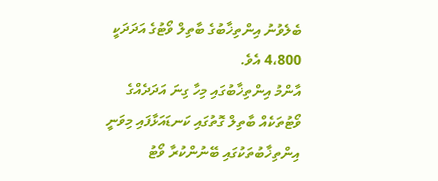ބެލެވުނު އިންތިޚާބުގެ ބާތިލް ވޯޓުގެ އަދަދަކީ 4،800 އެވެ.
އާންމު އިންތިޚާބުގައި މިހާ ގިނަ އަދަދެއްގެ ވޯޓުތަކެއް ބާތިލް ގޮތުގައި ކަނޑައަޅާފައި މިވަނީ އިންތިޚާބުތަކުގައި ބޭނުންކުރާ ވޯޓު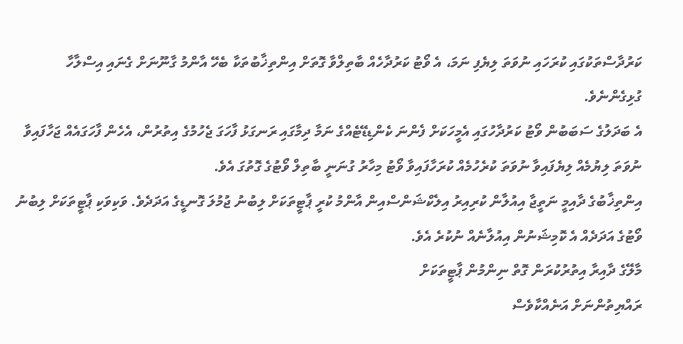ކަރުދާސްތަކުގައި ކުރަހައި ނުވަތަ ލިޔެފި ނަމަ، އެ ވޯޓު ކަރުދާހެއް ބާތިލްވާ ގޮތަށް އިންތިޚާބުތަކާ ބެހޭ އާންމު ގާނޫނަށް ގެނައި އިސްލާހާ ގުޅިގެންނެވެ.
އެ ބަދަލުގެ ސަބަބުން ވޯޓު ކަރުދާހުގައި އެމީހަކަށް ފެންނަ ކެންޑިޑޭޓެއްގެ ނަމާ ދިމާގައި ރަނގަޅު ފާހަގަ ޖެހުމުގެ އިތުރުން، އެހެން ފާހަގައެއް ޖަހާފައިވާ ނުވަތަ ލިޔުމެއް ލިޔެފައިވާ ނުވަތަ ކުރެހުމެއް ކުރަހާފައިވާ ވޯޓު މިހާރު ގުނަނީ ބާތިލް ވޯޓުގެ ގޮތުގަ އެވެ.
އިންތިޚާބުގެ ދާއިމީ ނަތީޖާ އިއުލާން ކުރިއިރު އިލެކްޝަންސްއިން އާންމު ކުރީ ޕާޓީތަކަށް ލިބުނު ޖުމުލަ ގޮނޑީގެ އަދަދެވެ. ވަކިވަކި ޕާޓީތަކަށް ލިބުނު ވޯޓުގެ އަދަދެއް އެ ކޮމިޝަނުން އިއުލާނެއް ނުކުރެ އެވެ.
މާލޭގެ ދާއިރާ އިތުރުކުރަން ގޮތް ނިންމުން ޕާޓީތަކަށް
ރައްޔިތުންނަށް އަނެއްކާވެސް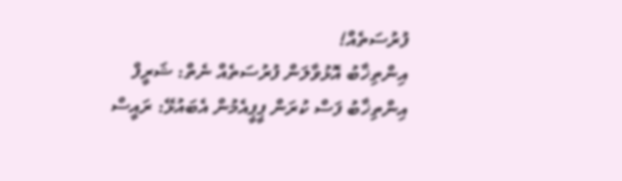ފުރުސަތެއް!
އިންތިޚާބު އޮޅުވާލަން ފުރުސަތެއް ނެތް: ޝަރީފް
އިންތިޚާބު ފަސް ކުރަން ޕީޕީއެމުން އެބައުޅޭ: ރައީސް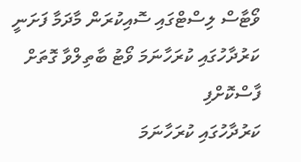ވޯޓާސް ލިސްޓްގައި ސޮއިކުރަން މާދަމާ ފަށަނީ
ކަރުދާހުގައި ކުރަހާނަމަ ވޯޓު ބާތިލްވާ ގޮތަށް ފާސްކޮށްފި
ކަރުދާހުގައި ކުރަހާނަމަ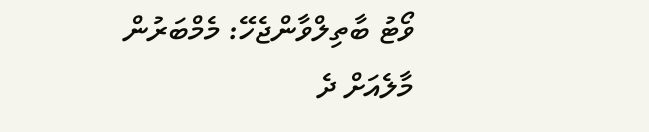ވޯޓު ބާތިލްވާންޖެހޭ: މެމްބަރުން
މާލެއަށް ދެ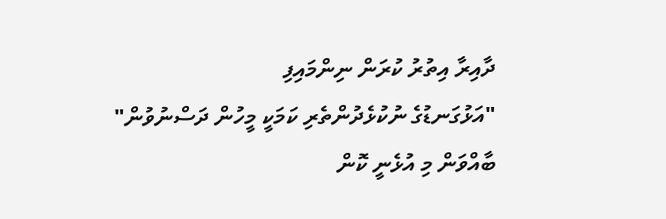ދާއިރާ އިތުރު ކުރަން ނިންމައިފި
"އަޅުގަނޑުގެ ނުކުޅެދުންތެރި ކަމަކީ މީހުން ދަސްނުވުން"
ބާއްވަން މި އުޅެނީ ކޮން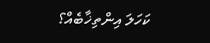ކަހަލަ އިންތިޚާބެއް؟